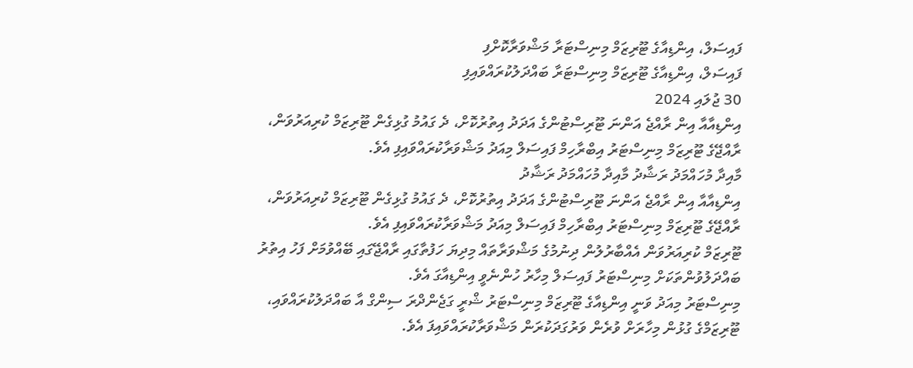ފައިސަލް، އިންޑިއާގެ ޓޫރިޒަމް މިނިސްޓަރާ މަޝްވަރާކޮށްފި
ފައިސަލް، އިންޑިއާގެ ޓޫރިޒަމް މިނިސްޓަރާ ބައްދަލުކުރައްވައިފި
30 ޖުލައި 2024
އިންޑިއާއާ އިން ރާއްޖެ އަންނަ ޓޫރިސްޓުންގެ އަދަދު އިތުރުކޮށް، ދެ ގައުމު ގުޅިގެން ޓޫރިޒަމް ކުރިއަރުވަން، ރާއްޖޭގެ ޓޫރިޒަމް މިނިސްޓަރު އިބްރާހިމް ފައިސަލް މިއަދު މަޝްވަރާކުރައްވައިފި އެވެ.
މާއިދާ މުހައްމަދު ރަޝާދު މާއިދާ މުހައްމަދު ރަޝާދު
އިންޑިއާއާ އިން ރާއްޖެ އަންނަ ޓޫރިސްޓުންގެ އަދަދު އިތުރުކޮށް، ދެ ގައުމު ގުޅިގެން ޓޫރިޒަމް ކުރިއަރުވަން، ރާއްޖޭގެ ޓޫރިޒަމް މިނިސްޓަރު އިބްރާހިމް ފައިސަލް މިއަދު މަޝްވަރާކުރައްވައިފި އެވެ.
ޓޫރިޒަމް ކުރިއަރުވަން އެއްބާރުލުން ދިނުމުގެ މަޝްވަރާތައް މިދިޔަ ހަފުތާގައި ރާއްޖޭގައި ބޭއްވުމަށް ފަހު އިތުރު ބައްދަލުވުންތަކަށް މިނިސްޓަރު ފައިސަލް މިހާރު ހުންނެވީ އިންޑިއާގަ އެވެ.
މިނިސްޓަރު މިއަދު ވަނީ އިންޑިއާގެ ޓޫރިޒަމް މިނިސްޓަރު ޝްރީ ގަޖެންދްރަ ސިންގް އާ ބައްދަލުކުރައްވައި، ޓޫރިޒަމްގެ ގުޅުން މިހާރަށް ވުރެން ވަރުގަދަކުރަން މަޝްވަރާކުރައްވައިފަ އެވެ.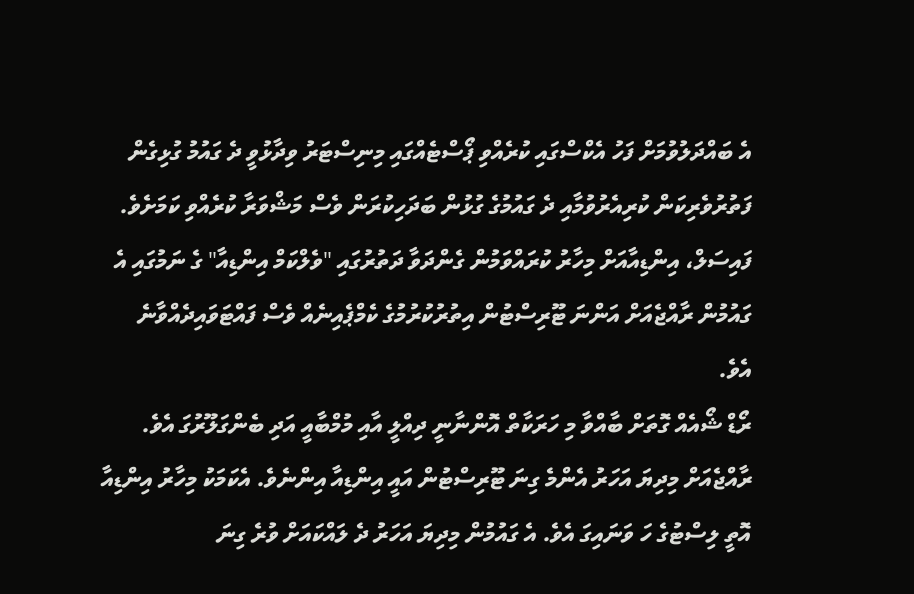އެ ބައްދަލުވުމަށް ފަހު އެކްސްގައި ކުރެއްވި ޕޯސްޓެއްގައި މިނިސްޓަރު ވިދާޅުވީ ދެ ގައުމު ގުޅިގެން ފަތުރުވެރިކަން ކުރިއެރުވުމާއި ދެ ގައުމުގެ ގުޅުން ބަދަހިކުރަން ވެސް މަޝްވަރާ ކުރެއްވި ކަމަށެވެ.
ފައިސަލް، އިންޑިއާއަށް މިހާރު ކުރައްވަމުން ގެންދަވާ ދަތުރުގައި "ވެލްކަމް އިންޑިއާ" ގެ ނަމުގައި އެ ގައުމުން ރާއްޖެއަށް އަންނަ ޓޫރިސްޓުން އިތުރުކުރުމުގެ ކެމްޕެއިނެއް ވެސް ފައްޓަވައިދެއްވާނެ އެވެ.
ރޯޑް ޝޯއެއް ގޮތަށް ބާއްވާ މި ހަރަކާތް އޮންނާނީ ދިއްލީ އާއި މުމްބާއީ އަދި ބެންގަލޫރުގަ އެވެ.
ރާއްޖެއަށް މިދިޔަ އަހަރު އެންމެ ގިނަ ޓޫރިސްޓުން އައީ އިންޑިއާ އިންނެވެ. އެކަމަކު މިހާރު އިންޑިއާ އޮތީ ލިސްޓުގެ ހަ ވަނައިގަ އެވެ. އެ ގައުމުން މިދިޔަ އަހަރު ދެ ލައްކައަށް ވުރެ ގިނަ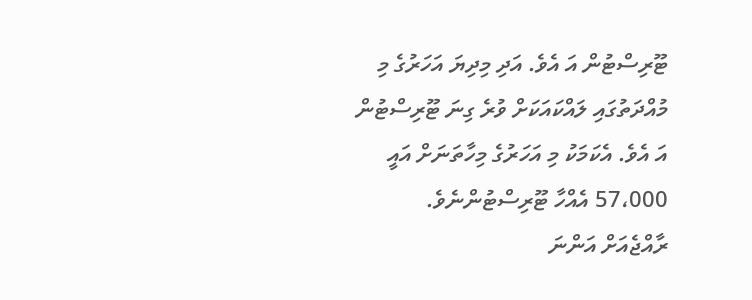ޓޫރިސްޓުން އަ އެވެ. އަދި މިދިޔަ އަހަރުގެ މި މުއްދަތުގައި ލައްކައަކަށް ވުރެ ގިނަ ޓޫރިސްޓުން އަ އެވެ. އެކަމަކު މި އަހަރުގެ މިހާތަނަށް އައީ 57،000 އެއްހާ ޓޫރިސްޓުންނެވެ.
ރާއްޖެއަށް އަންނަ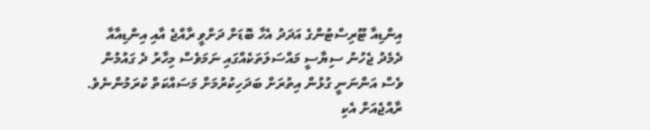އިންޑިއާ ޓޫރިސްޓުންގެ އަދަދު އެހާ ބޮޑަށް ދަށްވީ ރާއްޖެ އާއި އިންޑިއާއާ ދެމެދު ޖެހުނު ސިޔާސީ މައްސަލަތަކެއްގައި ނަމަވެސް މިހާރު ދެ ގައުމުން ވެސް އަންނަނީ ގުޅުން އިތުރަށް ބަދަހިކުރުމަށް މަސައްކަތް ކުރަމުންނެވެ. ރާއްޖެއަށް އެކި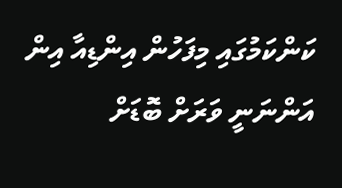ކަންކަމުގައި މިފަހުން އިންޑިއާ އިން އަންނަނީ ވަރަށް ބޮޑަށް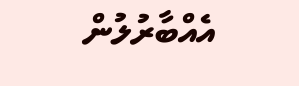އެއްބާރުލުން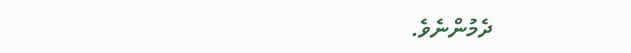ދެމުންނެވެ.